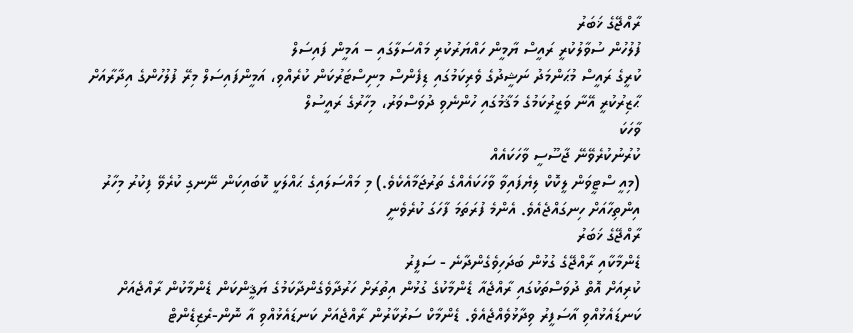ރާއްޖޭގެ ޚަބަރު
ފުލުހުން ސުވާލުކުރީ ރައީސް ޔާމީން ހައްޔަރުކުރި މައްސަލާގައި – އަމީން ފައިސަލް
ކުރީގެ ރައީސް މުޙަންމަދު ނަޝީދުގެ ވެރިކަމުގައި ޑިފެންސް މިނިސްޓަރުކަން ކުރެއްވި، އަމީންފައިސަލް މިރޭ ފުލުހުންގެ އިދާރާއަށް ޙާޒިރުކުރީ އޭނާ ވަޒީރުކަމުގެ މަޤާމުގައި ހުންނެވި ދުވަސްވަރު، މިހާރުގެ ރައީސުލް
ވާހަކަ
ކުރުނުކުރެވޭނޭ ޖާސޫސީ ވާހަކައެއް
(މިއީ ސްޓީވަން ލީކޮކް ލިޔެފައިވާ ވާހަކައެއްގެ ތަރުޖަމާއެކެވެ.) މި މައްސަލައިގެ ޙައްލަކީ ކޮބައިކަން ނޭނގި ކުރެވޭ ފިކުރު މިހާރު އިންތިހާއަށް ހިނގައްޖެއެވެ. އެންމެ ފުރަތަމަ ފާހަގަ ކުރެވެނީ
ރާއްޖޭގެ ޚަބަރު
ޑެންމާކާއި ރާއްޖޭގެ ގުޅުން ބަދަހިވެގެންދާނެ - ސަފީރު
ކުރިއަށް އޮތް ދުވަސްތަކުގައި ރާއްޖެއާ ޑެންމާކުގެ ގުޅުން އިތުރަށް ހަރުދާވެގެންދާކަމުގެ ޔަޤީންކަން ޑެންމާކުން ރާއްޖެއަށް ކަނޑައެޅުއްވި އާސަފީރު ވިދާޅުވެއްޖެއެވެ. ޑެންމާކް ސަރުކާރުން ރާއްޖެއަށް ކަނޑައެޅުއްވި އާ ނޮން-ރެޒިޑެންޓް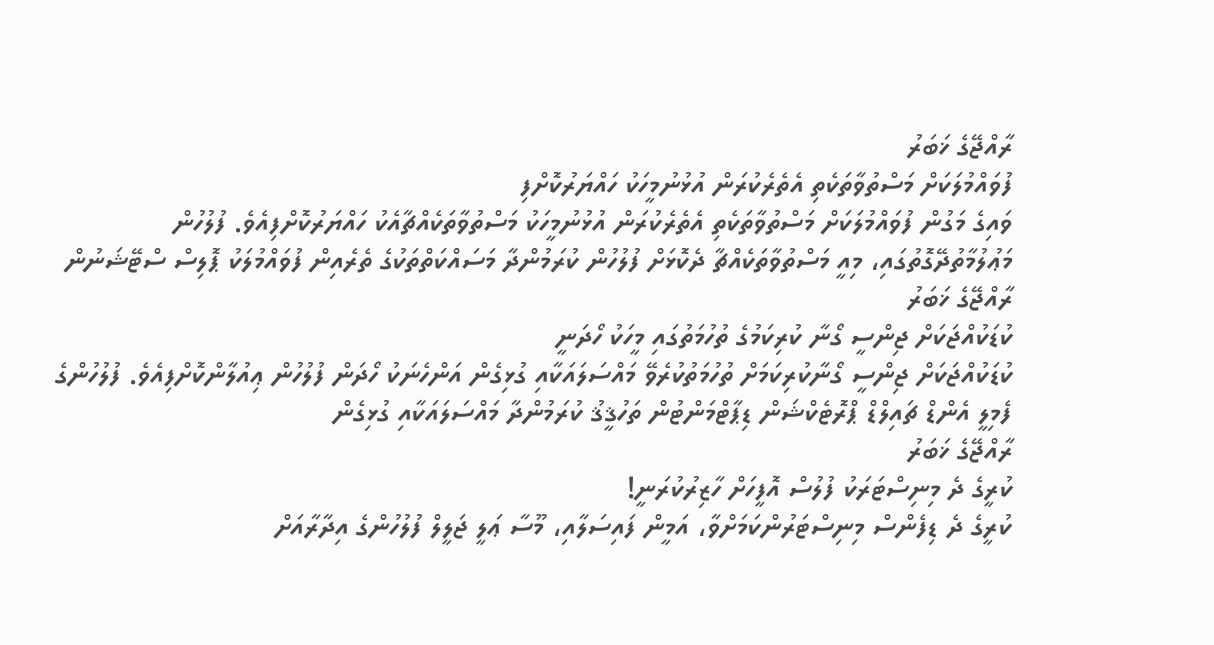ރާއްޖޭގެ ޚަބަރު
ފުވައްމުލަކަށް މަސްތުވާތަކެތި އެތެރެކުރަން އުޅުނުމީހަކު ހައްޔަރުކޮށްފި
ވައިގެ މަގުން ފުވައްމުލަކަށް މަސްތުވާތަކެތި އެތެރެކުރަން އުޅުނުމީހަކު މަސްތުވާތަކެއްޗާއެކު ހައްޔަރުކޮށްފިއެވެ. ފުލުހުން މަޢުލުމާތުދޭގޮތުގައި، މިއީ މަސްތުވާތަކެއްޗާ ދެކޮޅަށް ފުލުހުން ކުރަމުންދާ މަސައްކަތްތަކުގެ ތެރެއިން ފުވައްމުލަކު ޕޮލިސް ސްޓޭޝަނުން
ރާއްޖޭގެ ޚަބަރު
ކުޑަކުއްޖަކަށް ޖިންސީ ގޯނާ ކުރިކަމުގެ ތުހުމަތުގައި މީހަކު ހޯދަނީ
ކުޑަކުއްޖަކަށް ޖިންސީ ގޯނާކުރިކަމަށް ތުހުމަތުކުރެވޭ މައްސަލައަކާއި ގުޅިގެން އަންހެނަކު ހޯދަން ފުލުހުން ޢިއުލާންކޮށްފިއެވެ. ފުލުހުންގެ ފެމިލީ އެންޑް ޗައިލްޑް ޕްރޮޓެކްޝަން ޑިޕާޓްމަންޓުން ތަހުޤީޤު ކުރަމުންދާ މައްސަލައަކާއި ގުޅިގެން
ރާއްޖޭގެ ޚަބަރު
ކުރީގެ ދެ މިނިސްޓަރަކު ފުލުސް އޮފީހަށް ހާޒިރުކުރަނީ!
ކުރީގެ ދެ ޑިފެންސް މިނިސްޓަރުންކަމަށްވާ، އަމީން ފައިސަލާއި، މޫސާ ޢަލީ ޖަލީލް ފުލުހުންގެ އިދާރާއަށް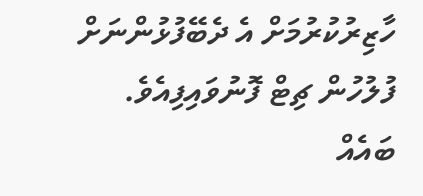ހާޒިރުކުރުމަށް އެ ދެބޭފުޅުންނަށް ފުލުހުން ޗިޓް ފޮނުވައިފިއެވެ. ބައެއް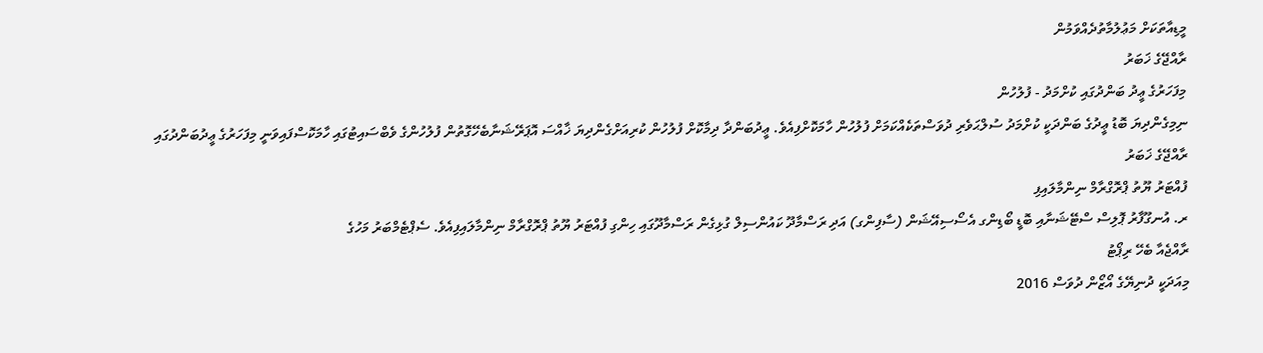މީޑިއާތަކަށް މަޢުލުމާތުދެއްވަމުން
ރާއްޖޭގެ ޚަބަރު
މިފަހަރުގެ ޢީދު ބަންދުގައި ކުށްމަދު - ފުލުހުން
ނިމިގެންދިޔަ ބޮޑު ޢީދުގެ ބަންދަކީ ކުށްމަދު ސުލްޙަވެރި ދުވަސްތަކެއްކަމަށް ފުލުހުން ހާމަކޮށްފިއެވެ. ޢީދުބަންދާ ދިމާކޮށް ފުލުހުން ކުރިއަށްގެންދިޔަ ޚާއްސަ އޮޕަރޭޝަނާބެހޭގޮތުން ފުލުހުންގެ ވެބްސައިޓުގައި ހާމަކޮސްފައިވަނީ މިފަހަރުގެ ޢީދުބަންދުގައި
ރާއްޖޭގެ ޚަބަރު
ފުއްޓަރު ޔޫތު ޕްރޮގްރާމް ނިންމާލައިފި
ރ. އުނގޫފާރު ޕޮލިސް ސްޓޭޝަނާއި ބޮޑީ ބޯޑިންގ އެސޯސިއޭޝަން (ސާފިންގ) އަދި ރަސްމާދޫ ކައުންސިލް ގުޅިގެން ރަސްމާދޫގައި ހިންގި ފުއްޓަރު ޔޫތު ޕްރޮގްރާމް ނިންމާލައިފިއެވެ. ސެޕްޓެމްބަރު މަހުގެ
ރާއްޖެއާ ބެހޭ ރިޕޯޓު
މިއަދަކީ ދުނިޔޭގެ އޯޒޯން ދުވަސް 2016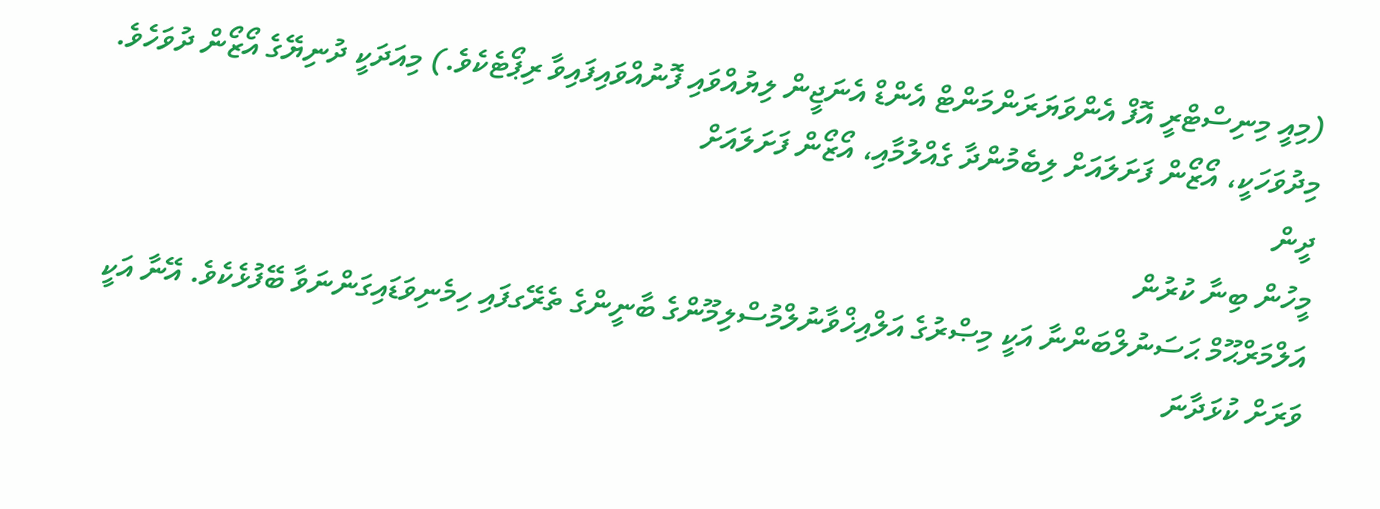(މިއީ މިނިސްޓްރީ އޮފް އެންވަޔަރަންމަންޓް އެންޑް އެނަޖީން ލިޔުއްވައި ފޮނުއްވައިފައިވާ ރިޕޯޓެކެވެ.) މިއަދަކީ ދުނިޔޭގެ އޯޒޯން ދުވަހެވެ. މިދުވަހަކީ، އޯޒޯން ފަށަލައަށް ލިބެމުންދާ ގެއްލުމާއި، އޯޒޯން ފަށަލައަށް
ދީން
މީހުން ބިނާ ކުރުން
އަލްމަރްޙޫމް ޙަސަނުލްބަންނާ އަކީ މިޞްރުގެ އަލްއިޚްވާނުލްމުސްލިމޫންގެ ބާނީންގެ ތެރޭގފައި ހިމެނިވަޑައިގަންނަވާ ބޭފުޅެކެވެ. އޭނާ އަކީ ވަރަށް ކުޅަދާނަ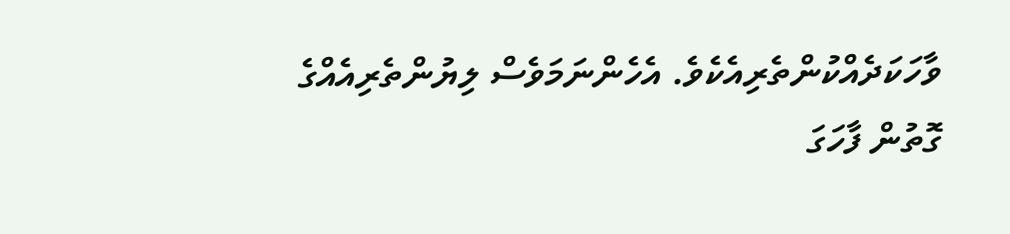ވާހަކަދެއްކުންތެރިއެކެވެ. އެހެންނަމަވެސް ލިޔުންތެރިއެއްގެ ގޮތުން ފާހަގަ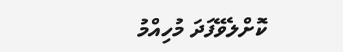ކޮށްލެވޭފަދަ މުހިއްމު